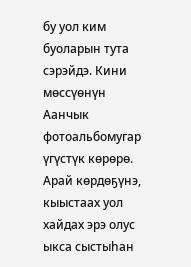бу уол ким буоларын тута сэрэйдэ. Кини мөссүөнүн Аанчык фотоальбомугар үгүстүк көрөрө. Арай көрдөҕүнэ, кыыстаах уол хайдах эрэ олус ыкса сыстыһан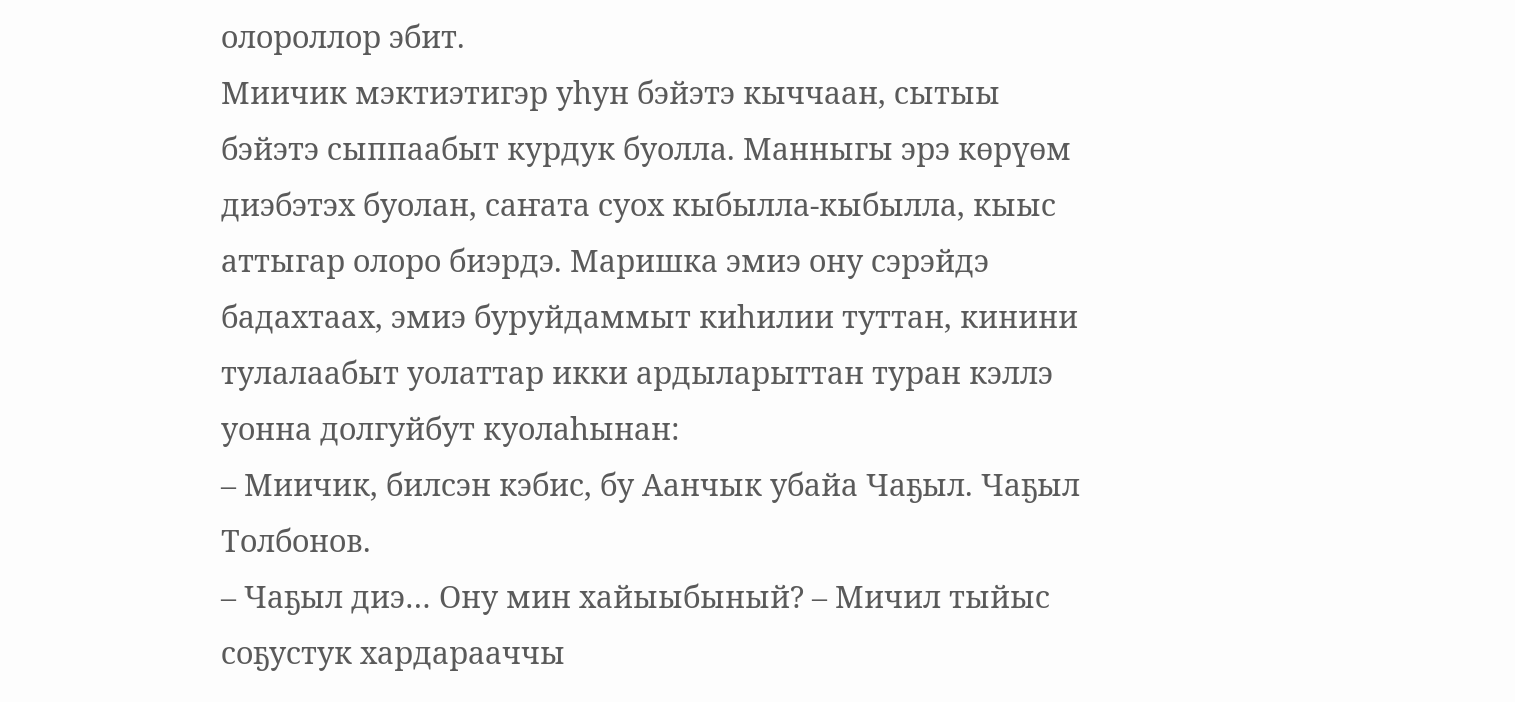олороллор эбит.
Миичик мэктиэтигэр уһун бэйэтэ кыччаан, сытыы бэйэтэ сыппаабыт курдук буолла. Манныгы эрэ көрүөм диэбэтэх буолан, саҥата суох кыбылла-кыбылла, кыыс аттыгар олоро биэрдэ. Маришка эмиэ ону сэрэйдэ бадахтаах, эмиэ буруйдаммыт киһилии туттан, кинини тулалаабыт уолаттар икки ардыларыттан туран кэллэ уонна долгуйбут куолаһынан:
– Миичик, билсэн кэбис, бу Аанчык убайа Чаҕыл. Чаҕыл Толбонов.
– Чаҕыл диэ… Ону мин хайыыбыный? – Мичил тыйыс соҕустук хардарааччы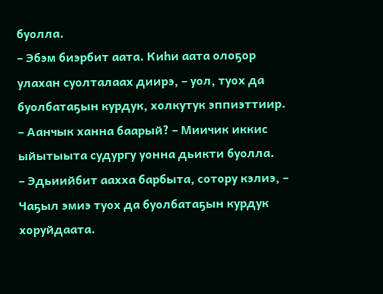буолла.
– Эбэм биэрбит аата. Киһи аата олоҕор улахан суолталаах диирэ, – уол, туох да буолбатаҕын курдук, холкутук эппиэттиир.
– Аанчык ханна баарый? – Миичик иккис ыйытыыта судургу уонна дьикти буолла.
– Эдьиийбит аахха барбыта, сотору кэлиэ, – Чаҕыл эмиэ туох да буолбатаҕын курдук хоруйдаата.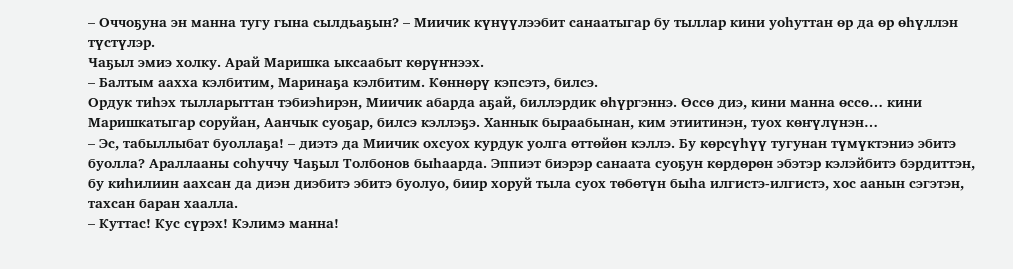– Оччоҕуна эн манна тугу гына сылдьаҕын? – Миичик күнүүлээбит санаатыгар бу тыллар кини уоһуттан өр да өр өһүллэн түстүлэр.
Чаҕыл эмиэ холку. Арай Маришка ыксаабыт көрүҥнээх.
– Балтым аахха кэлбитим, Маринаҕа кэлбитим. Көннөрү кэпсэтэ, билсэ.
Ордук тиһэх тылларыттан тэбиэһирэн, Миичик абарда аҕай, биллэрдик өһүргэннэ. Өссө диэ, кини манна өссө… кини Маришкатыгар соруйан, Аанчык суоҕар, билсэ кэллэҕэ. Ханнык быраабынан, ким этиитинэн, туох көҥүлүнэн…
– Эс, табыллыбат буоллаҕа! – диэтэ да Миичик охсуох курдук уолга өттөйөн кэллэ. Бу көрсүһүү тугунан түмүктэниэ эбитэ буолла? Араллааны соһуччу Чаҕыл Толбонов быһаарда. Эппиэт биэрэр санаата суоҕун көрдөрөн эбэтэр кэлэйбитэ бэрдиттэн, бу киһилиин аахсан да диэн диэбитэ эбитэ буолуо, биир хоруй тыла суох төбөтүн быһа илгистэ-илгистэ, хос аанын сэгэтэн, тахсан баран хаалла.
– Куттас! Кус сүрэх! Кэлимэ манна!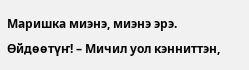Маришка миэнэ, миэнэ эрэ. Өйдөөтүҥ! – Мичил уол кэнниттэн,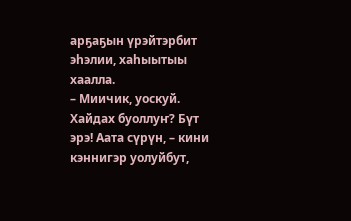арҕаҕын үрэйтэрбит эһэлии, хаһыытыы хаалла.
– Миичик, уоскуй. Хайдах буоллуҥ? Бүт эрэ! Аата сүрүн, – кини кэннигэр уолуйбут,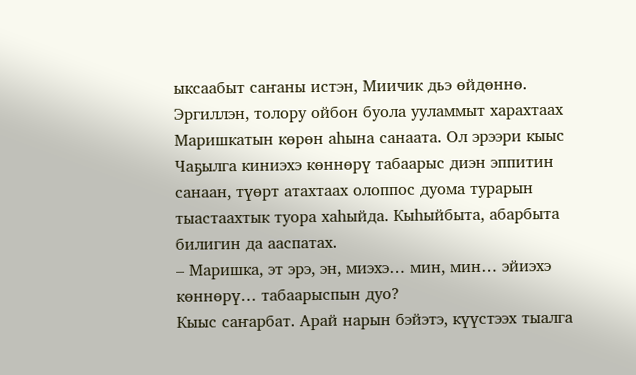ыксаабыт саҥаны истэн, Миичик дьэ өйдөннө. Эргиллэн, толору ойбон буола ууламмыт харахтаах Маришкатын көрөн аһына санаата. Ол эрээри кыыс Чаҕылга киниэхэ көннөрү табаарыс диэн эппитин санаан, түөрт атахтаах олоппос дуома турарын тыастаахтык туора хаһыйда. Кыһыйбыта, абарбыта билигин да ааспатах.
– Маришка, эт эрэ, эн, миэхэ… мин, мин… эйиэхэ көннөрү… табаарыспын дуо?
Кыыс саҥарбат. Арай нарын бэйэтэ, күүстээх тыалга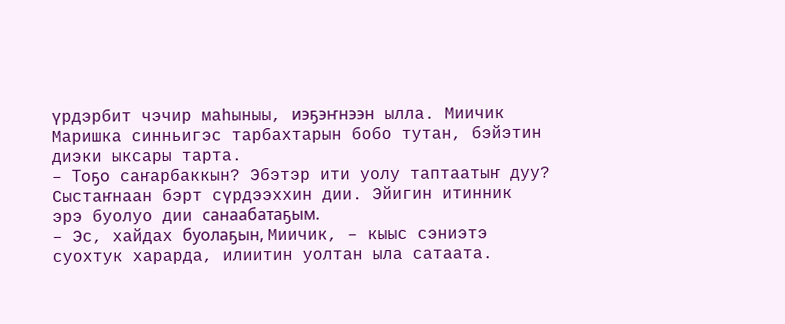үрдэрбит чэчир маһыныы, иэҕэҥнээн ылла. Миичик Маришка синньигэс тарбахтарын бобо тутан, бэйэтин диэки ыксары тарта.
– Тоҕо саҥарбаккын? Эбэтэр ити уолу таптаатыҥ дуу? Сыстаҥнаан бэрт сүрдээххин дии. Эйигин итинник эрэ буолуо дии санаабатаҕым.
– Эс, хайдах буолаҕын, Миичик, – кыыс сэниэтэ суохтук харарда, илиитин уолтан ыла сатаата.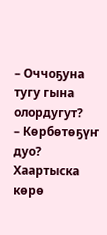– Оччоҕуна тугу гына олордугут?
– Көрбөтөҕүҥ дуо? Хаартыска көрө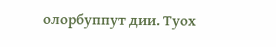олорбуппут дии. Туох